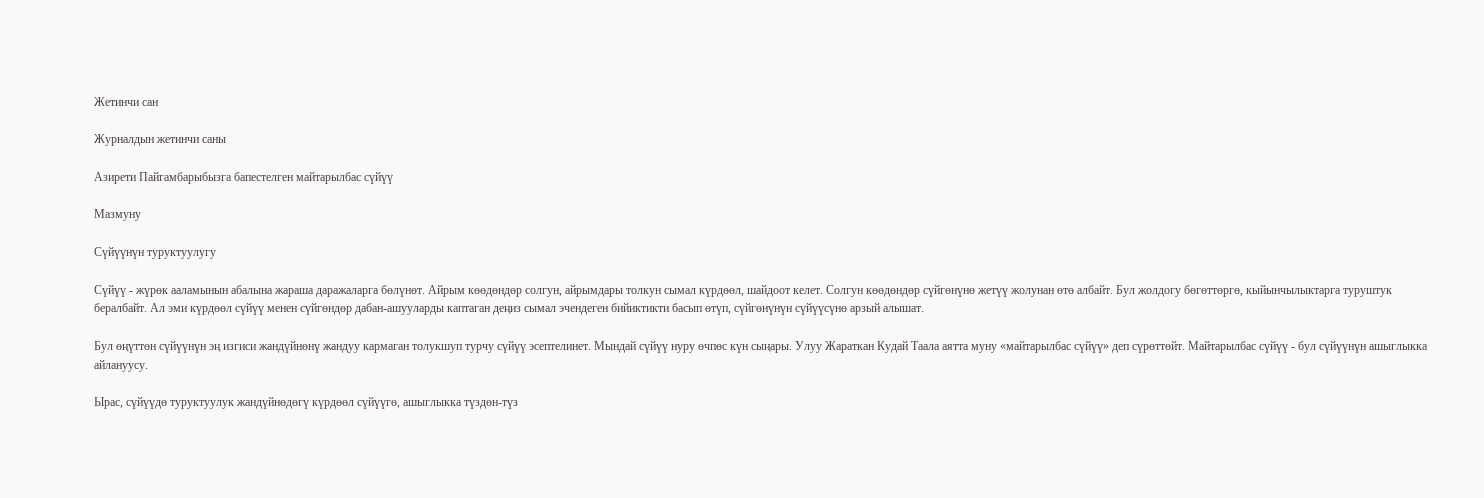Жетинчи сан

Журналдын жетинчи саны

Азирети Пайгамбарыбызга бапестелген майтарылбас сүйүү

Мазмуну

Сүйүүнүн туруктуулугу

Сүйүү - жүрөк ааламынын абалына жараша даражаларга бөлүнөт. Айрым көөдөндөр солгун, айрымдары толкун сымал күрдөөл, шайдоот келет. Солгун көөдөндөр сүйгөнүнө жетүү жолунан өтө албайт. Бул жолдогу бөгөттөргө, кыйынчылыктарга туруштук бералбайт. Ал эми күрдөөл сүйүү менен сүйгөндөр дабан-ашууларды каптаган деңиз сымал эчендеген бийиктикти басып өтүп, сүйгөнүнүн сүйүүсүнө арзый алышат.

Бул өңүттөн сүйүүнүн эң изгиси жандүйнөнү жандуу кармаган толукшуп турчу сүйүү эсептелинет. Мындай сүйүү нуру өчпөс күн сыңары. Улуу Жараткан Кудай Таала аятта муну «майтарылбас сүйүү» деп сүрөттөйт. Майтарылбас сүйүү - бул сүйүүнүн ашыглыкка айлануусу.

Ырас, сүйүүдө туруктуулук жандүйнөдөгү күрдөөл сүйүүгө, ашыглыкка түздөн-түз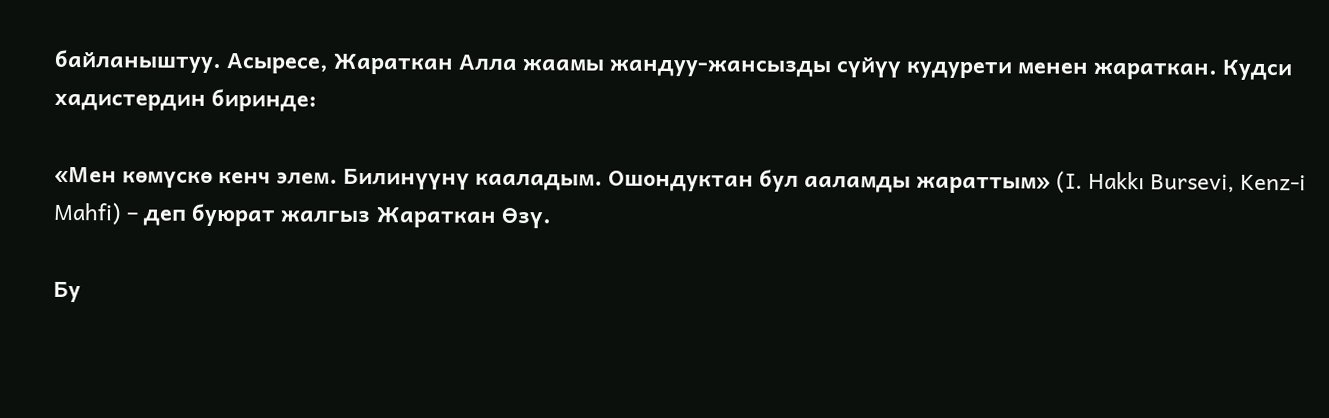байланыштуу. Асыресе, Жараткан Алла жаамы жандуу-жансызды сүйүү кудурети менен жараткан. Кудси хадистердин биринде:

«Мен көмүскө кенч элем. Билинүүнү кааладым. Ошондуктан бул ааламды жараттым» (I. Hakkı Bursevi, Kenz-i Mahfi) – деп буюрат жалгыз Жараткан Өзү.

Бу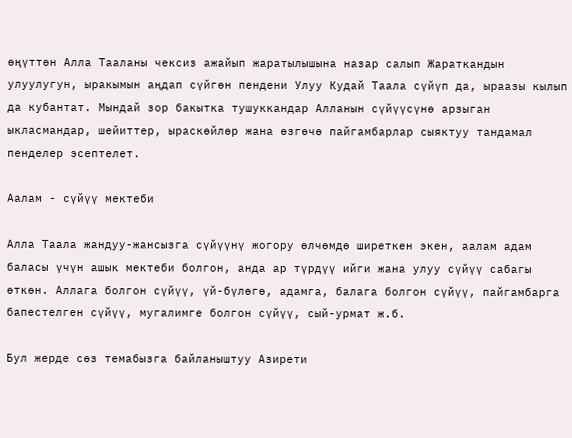өңүттөн Алла Тааланы чексиз ажайып жаратылышына назар салып Жараткандын улуулугун, ыракымын аңдап сүйгөн пендени Улуу Кудай Таала сүйүп да, ыраазы кылып да кубантат. Мындай зор бакытка тушуккандар Алланын сүйүүсүнө арзыган ыкласмандар, шейиттер, ыраскөйлөр жана өзгөчө пайгамбарлар сыяктуу тандамал пенделер эсептелет.

Аалам - сүйүү мектеби

Алла Таала жандуу-жансызга сүйүүнү жогору өлчөмдө ширеткен экен, аалам адам баласы үчүн ашык мектеби болгон, анда ар түрдүү ийги жана улуу сүйүү сабагы өткөн. Аллага болгон сүйүү, үй-бүлөгө, адамга, балага болгон сүйүү, пайгамбарга бапестелген сүйүү, мугалимге болгон сүйүү, сый-урмат ж.б.

Бул жерде сөз темабызга байланыштуу Азирети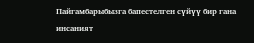Пайгамбарыбызга бапестелген сүйүү бир гана инсаният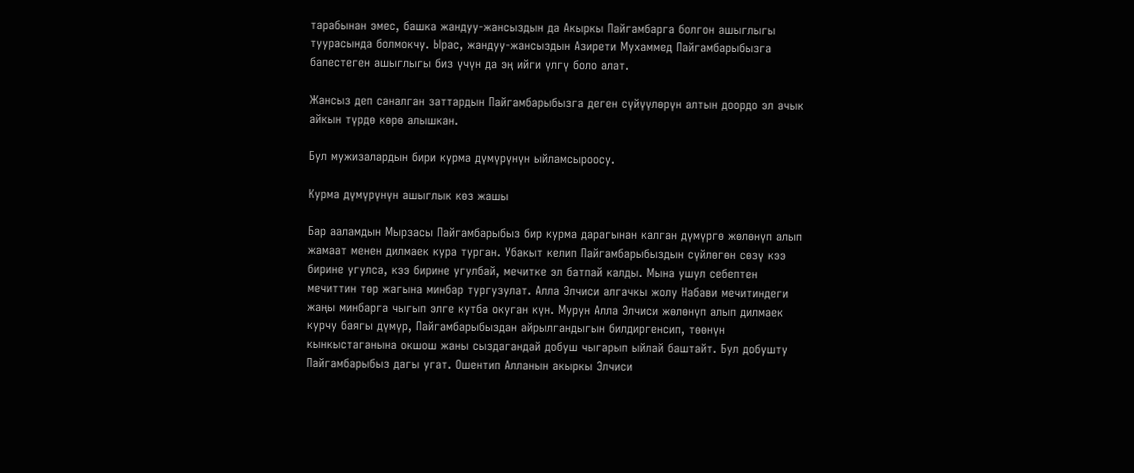тарабынан эмес, башка жандуу-жансыздын да Акыркы Пайгамбарга болгон ашыглыгы туурасында болмокчу. Ырас, жандуу-жансыздын Азирети Мухаммед Пайгамбарыбызга бапестеген ашыглыгы биз үчүн да эң ийги үлгү боло алат.

Жансыз деп саналган заттардын Пайгамбарыбызга деген сүйүүлөрүн алтын доордо эл ачык айкын түрдө көрө алышкан.

Бул мужизалардын бири курма дүмүрүнүн ыйламсыроосу.

Курма дүмүрүнүн ашыглык көз жашы

Бар ааламдын Мырзасы Пайгамбарыбыз бир курма дарагынан калган дүмүргө жөлөнүп алып жамаат менен дилмаек кура турган. Убакыт келип Пайгамбарыбыздын сүйлөгөн сөзү кээ бирине угулса, кээ бирине угулбай, мечитке эл батпай калды. Мына ушул себептен мечиттин төр жагына минбар тургузулат. Алла Элчиси алгачкы жолу Набави мечитиндеги жаңы минбарга чыгып элге кутба окуган күн. Мурун Алла Элчиси жөлөнүп алып дилмаек курчу баягы дүмүр, Пайгамбарыбыздан айрылгандыгын билдиргенсип, төөнүн кынкыстаганына окшош жаны сыздагандай добуш чыгарып ыйлай баштайт. Бул добушту Пайгамбарыбыз дагы угат. Ошентип Алланын акыркы Элчиси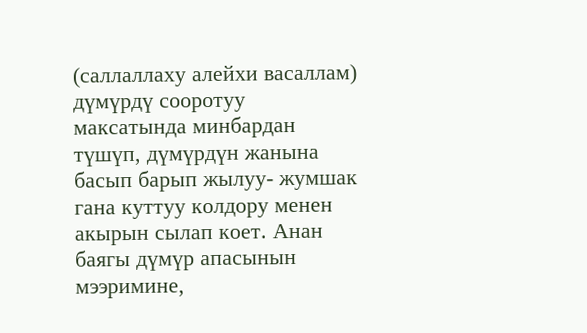(саллаллаху алейхи васаллам) дүмүрдү сооротуу максатында минбардан түшүп, дүмүрдүн жанына басып барып жылуу- жумшак гана куттуу колдору менен акырын сылап коет. Анан баягы дүмүр апасынын мээримине,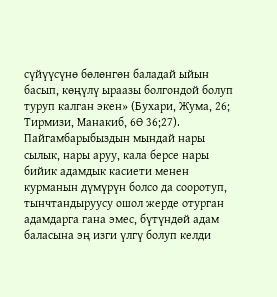сүйүүсүнө бөлөнгөн баладай ыйын басып, көңүлү ыраазы болгондой болуп туруп калган экен» (Бухари, Жума, 26; Тирмизи, Манакиб, 6Ө 36;27). Пайгамбарыбыздын мындай нары сылык, нары аруу, кала берсе нары бийик адамдык касиети менен курманын дүмүрүн болсо да сооротуп, тынчтандыруусу ошол жерде отурган адамдарга гана эмес, бүтүндөй адам баласына эң изги үлгү болуп келди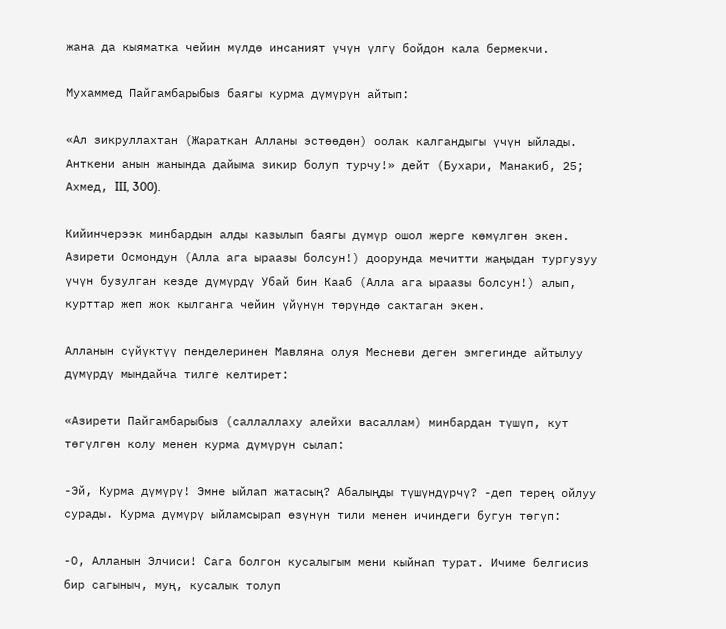жана да кыяматка чейин мүлдө инсаният үчүн үлгү бойдон кала бермекчи.

Мухаммед Пайгамбарыбыз баягы курма дүмүрүн айтып:

«Ал зикруллахтан (Жараткан Алланы эстөөдөн) оолак калгандыгы үчүн ыйлады. Анткени анын жанында дайыма зикир болуп турчу!» дейт (Бухари, Манакиб, 25; Ахмед, III, 300).

Кийинчерээк минбардын алды казылып баягы дүмүр ошол жерге көмүлгөн экен. Азирети Осмондун (Алла ага ыраазы болсун!) доорунда мечитти жаңыдан тургузуу үчүн бузулган кезде дүмүрдү Убай бин Кааб (Алла ага ыраазы болсун!) алып, курттар жеп жок кылганга чейин үйүнүн төрүндө сактаган экен.

Алланын сүйүктүү пенделеринен Мавляна олуя Месневи деген эмгегинде айтылуу дүмүрдү мындайча тилге келтирет:

«Азирети Пайгамбарыбыз (саллаллаху алейхи васаллам) минбардан түшүп, кут төгүлгөн колу менен курма дүмүрүн сылап:

-Эй, Курма дүмүрү! Эмне ыйлап жатасың? Абалыңды түшүндүрчү? -деп терең ойлуу сурады. Курма дүмүрү ыйламсырап өзүнүн тили менен ичиндеги бугун төгүп:

-О, Алланын Элчиси! Сага болгон кусалыгым мени кыйнап турат. Ичиме белгисиз бир сагыныч, муң, кусалык толуп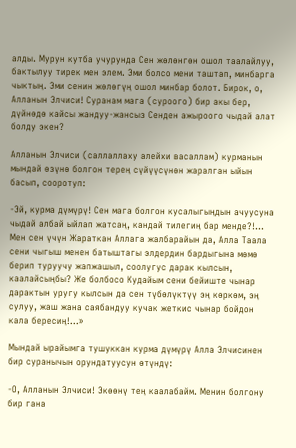алды. Мурун кутба учурунда Сен жөлөнгөн ошол таалайлуу, бактылуу тирек мен элем. Эми болсо мени таштап, минбарга чыктың. Эми сенин жөлөгүң ошол минбар болот. Бирок, о, Алланын Элчиси! Суранам мага (суроого) бир акы бер, дүйнөдө кайсы жандуу-жансыз Сенден ажыроого чыдай алат болду экен?

Алланын Элчиси (саллаллаху алейхи васаллам) курманын мындай өзүнө болгон терең сүйүүсүнөн жаралган ыйын басып, сооротуп:

-Эй, курма дүмүрү! Сен мага болгон кусалыгыңдын ачуусуна чыдай албай ыйлап жатсаң, кандай тилегиң бар менде?!... Мен сен үчүн Жараткан Аллага жалбарайын да, Алла Таала сени чыгыш менен батыштагы элдердин бардыгына мөмө берип туруучу жапжашыл, соолугус дарак кылсын, каалайсыңбы? Же болбосо Кудайым сени бейиште чынар дарактын уругу кылсын да сен түбөлүктүү эң көркөм, эң сулуу, жаш жана саябандуу кучак жеткис чынар бойдон кала бересиң!...»

Мындай ырайымга тушуккан курма дүмүрү Алла Элчисинен бир суранычын орундатуусун өтүндү:

-О, Алланын Элчиси! Экөөнү тең каалабайм. Менин болгону бир гана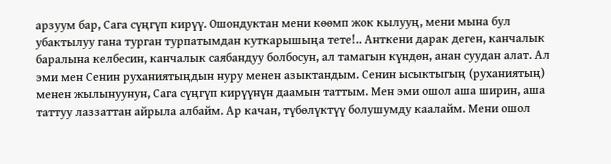арзуум бар, Сага сүңгүп кирүү. Ошондуктан мени көөмп жок кылууң, мени мына бул убактылуу гана турган турпатымдан куткарышыңа тете!.. Анткени дарак деген, канчалык баралына келбесин, канчалык саябандуу болбосун, ал тамагын күндөн, анан суудан алат. Ал эми мен Сенин руханиятыңдын нуру менен азыктандым. Сенин ысыктыгың (руханиятың) менен жылынуунун, Сага сүңгүп кирүүнүн даамын таттым. Мен эми ошол аша ширин, аша таттуу лаззаттан айрыла албайм. Ар качан, түбөлүктүү болушумду каалайм. Мени ошол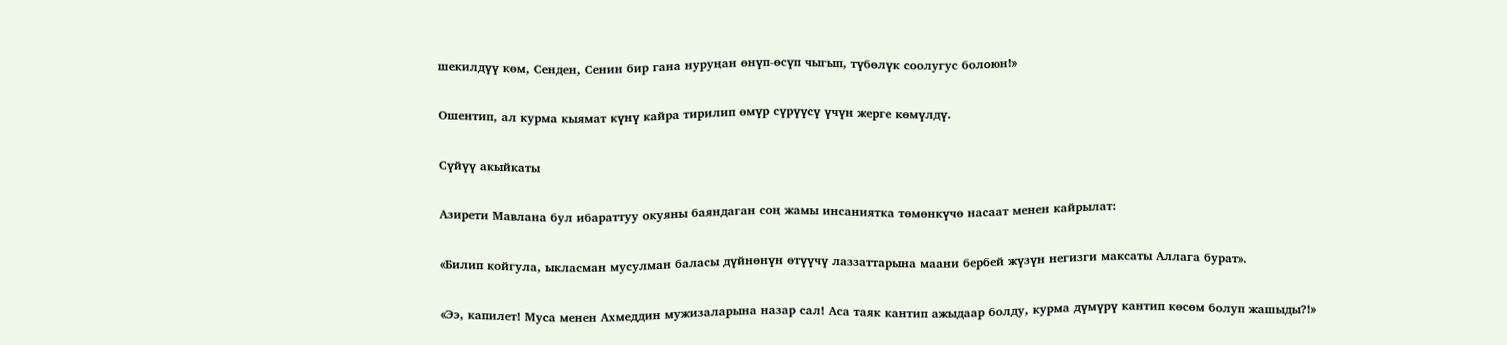шекилдүү көм, Сенден, Сенин бир гана нуруңан өнүп-өсүп чыгып, түбөлүк соолугус болоюн!»

Ошентип, ал курма кыямат күнү кайра тирилип өмүр сүрүүсү үчүн жерге көмүлдү.

Сүйүү акыйкаты

Азирети Мавлана бул ибараттуу окуяны баяндаган соң жамы инсаниятка төмөнкүчө насаат менен кайрылат:

«Билип койгула, ыкласман мусулман баласы дүйнөнүн өтүүчү лаззаттарына маани бербей жүзүн негизги максаты Аллага бурат».

«Ээ, капилет! Муса менен Ахмеддин мужизаларына назар сал! Аса таяк кантип ажыдаар болду, курма дүмүрү кантип көсөм болуп жашыды?!»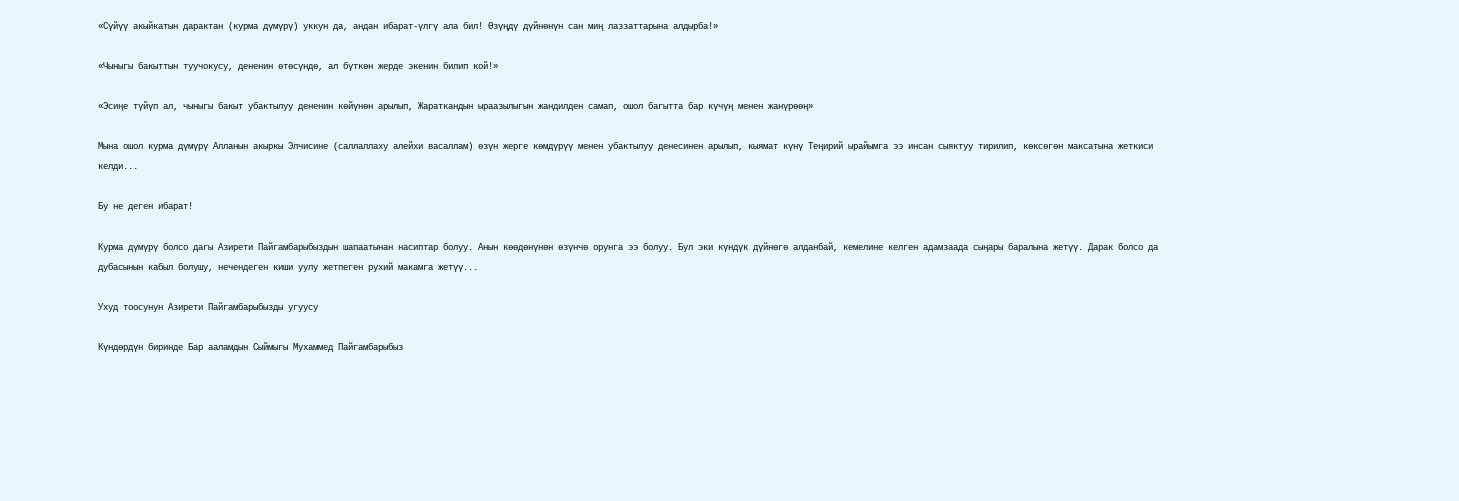«Сүйүү акыйкатын дарактан (курма дүмүрү) уккун да, андан ибарат-үлгү ала бил! Өзүңдү дүйнөнүн сан миң лаззаттарына алдырба!»

«Чыныгы бакыттын туучокусу, дененин өтөсүндө, ал бүткөн жерде экенин билип кой!»

«Эсиңе түйүп ал, чыныгы бакыт убактылуу дененин көйүнөн арылып, Жараткандын ыраазылыгын жандилден самап, ошол багытта бар күчүң менен жанүрөөң»

Мына ошол курма дүмүрү Алланын акыркы Элчисине (саллаллаху алейхи васаллам) өзүн жерге көмдүрүү менен убактылуу денесинен арылып, кыямат күнү Теңирий ырайымга ээ инсан сыяктуу тирилип, көксөгөн максатына жеткиси келди...

Бу не деген ибарат!

Курма дүмүрү болсо дагы Азирети Пайгамбарыбыздын шапаатынан насиптар болуу. Анын көөдөнүнөн өзүнчө орунга ээ болуу. Бул эки күндүк дүйнөгө алданбай, кемелине келген адамзаада сыңары баралына жетүү. Дарак болсо да дубасынын кабыл болушу, нечендеген киши уулу жетпеген рухий макамга жетүү...

Ухуд тоосунун Азирети Пайгамбарыбызды угуусу

Күндөрдүн биринде Бар ааламдын Сыймыгы Мухаммед Пайгамбарыбыз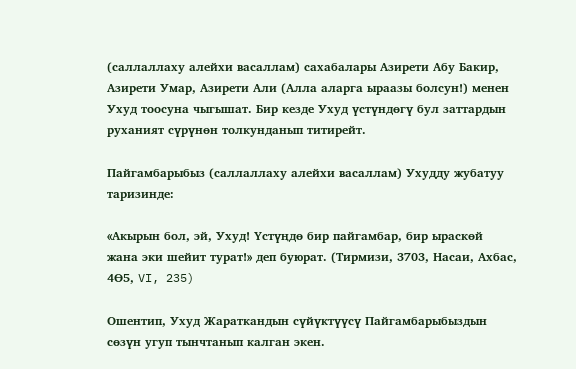(саллаллаху алейхи васаллам) сахабалары Азирети Абу Бакир, Азирети Умар, Азирети Али (Алла аларга ыраазы болсун!) менен Ухуд тоосуна чыгышат. Бир кезде Ухуд үстүндөгү бул заттардын руханият сүрүнөн толкунданып титирейт.

Пайгамбарыбыз (саллаллаху алейхи васаллам) Ухудду жубатуу таризинде:

«Акырын бол, эй, Ухуд! Үстүңдө бир пайгамбар, бир ыраскөй жана эки шейит турат!» деп буюрат. (Тирмизи, 3703, Насаи, Ахбас, 4Ө5, VI, 235)

Ошентип, Ухуд Жараткандын сүйүктүүсү Пайгамбарыбыздын сөзүн угуп тынчтанып калган экен.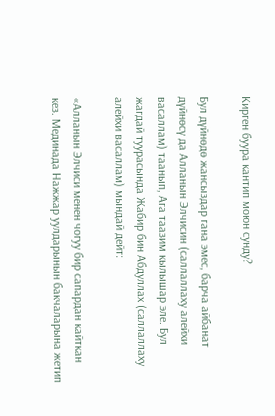Кирген буура кантип моюн сунду?

Бул дүйнөдө жансыздар гана эмес, барча айбанат дүйнөсү да Алланын Элчисин (саллаллаху алейхи васаллам) таанып, Ага таазим кылышар эле. Бул жагдай туурасында Жабир бин Абдуллах (саллаллаху алейхи васаллам) мындай дейт:

«Алланын Элчиси менен чогуу бир сапардан кайткан кез. Мединада Нажжар уулдарынын бакчаларына жетип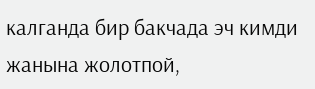калганда бир бакчада эч кимди жанына жолотпой,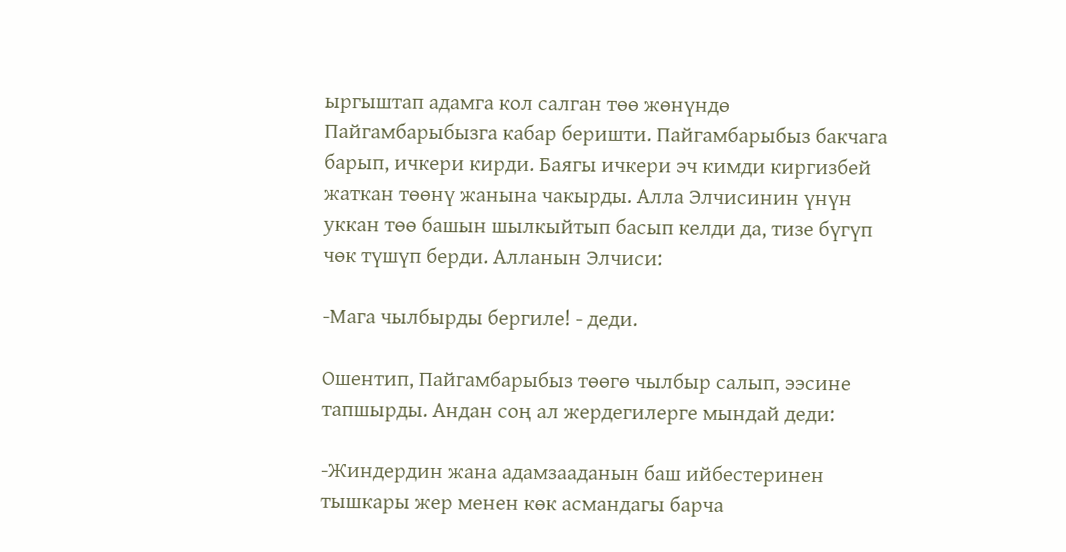ыргыштап адамга кол салган төө жөнүндө Пайгамбарыбызга кабар беришти. Пайгамбарыбыз бакчага барып, ичкери кирди. Баягы ичкери эч кимди киргизбей жаткан төөнү жанына чакырды. Алла Элчисинин үнүн уккан төө башын шылкыйтып басып келди да, тизе бүгүп чөк түшүп берди. Алланын Элчиси:

-Мага чылбырды бергиле! - деди.

Ошентип, Пайгамбарыбыз төөгө чылбыр салып, ээсине тапшырды. Андан соң ал жердегилерге мындай деди:

-Жиндердин жана адамзааданын баш ийбестеринен тышкары жер менен көк асмандагы барча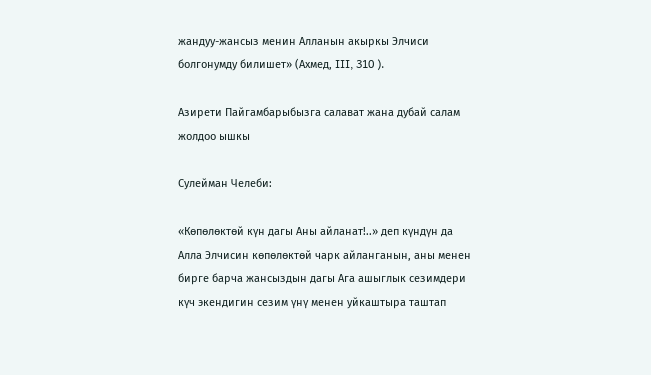жандуу-жансыз менин Алланын акыркы Элчиси болгонумду билишет» (Ахмед, III, 310 ).

Азирети Пайгамбарыбызга салават жана дубай салам жолдоо ышкы

Сулейман Челеби:

«Көпөлөктөй күн дагы Аны айланат!..» деп күндүн да Алла Элчисин көпөлөктөй чарк айланганын, аны менен бирге барча жансыздын дагы Ага ашыглык сезимдери күч экендигин сезим үнү менен уйкаштыра таштап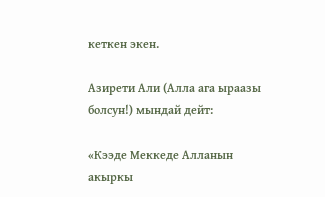кеткен экен.

Азирети Али (Алла ага ыраазы болсун!) мындай дейт:

«Кээде Меккеде Алланын акыркы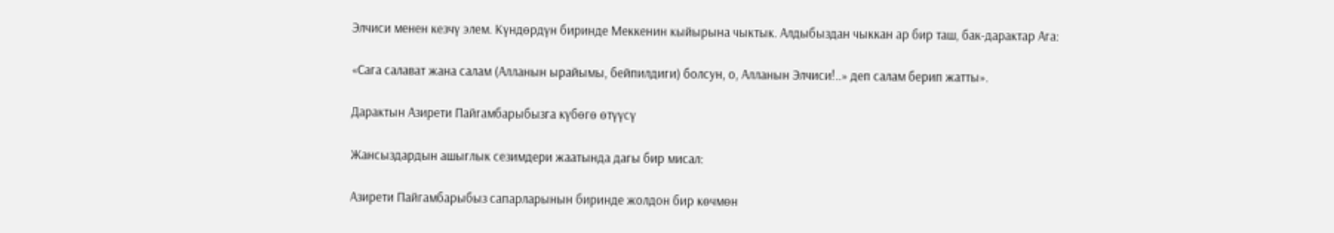Элчиси менен кезчү элем. Күндөрдүн биринде Меккенин кыйырына чыктык. Алдыбыздан чыккан ар бир таш, бак-дарактар Ага:

«Сага салават жана салам (Алланын ырайымы, бейпилдиги) болсун, о, Алланын Элчиси!..» деп салам берип жатты».

Дарактын Азирети Пайгамбарыбызга күбөгө өтүүсү

Жансыздардын ашыглык сезимдери жаатында дагы бир мисал:

Азирети Пайгамбарыбыз сапарларынын биринде жолдон бир көчмөн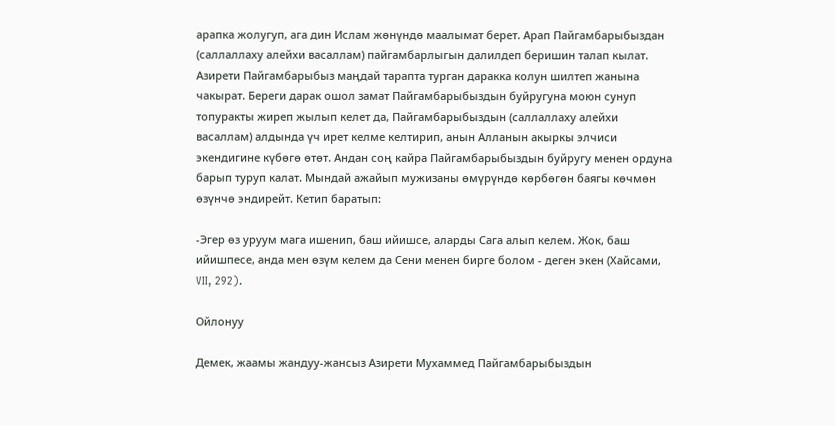арапка жолугуп, ага дин Ислам жөнүндө маалымат берет. Арап Пайгамбарыбыздан (саллаллаху алейхи васаллам) пайгамбарлыгын далилдеп беришин талап кылат. Азирети Пайгамбарыбыз маңдай тарапта турган даракка колун шилтеп жанына чакырат. Береги дарак ошол замат Пайгамбарыбыздын буйругуна моюн сунуп топуракты жиреп жылып келет да, Пайгамбарыбыздын (саллаллаху алейхи васаллам) алдында үч ирет келме келтирип, анын Алланын акыркы элчиси экендигине күбөгө өтөт. Андан соң кайра Пайгамбарыбыздын буйругу менен ордуна барып туруп калат. Мындай ажайып мужизаны өмүрүндө көрбөгөн баягы көчмөн өзүнчө эндирейт. Кетип баратып:

-Эгер өз уруум мага ишенип, баш ийишсе, аларды Сага алып келем. Жок, баш ийишпесе, анда мен өзүм келем да Сени менен бирге болом - деген экен (Хайсами, VII, 292).

Ойлонуу

Демек, жаамы жандуу-жансыз Азирети Мухаммед Пайгамбарыбыздын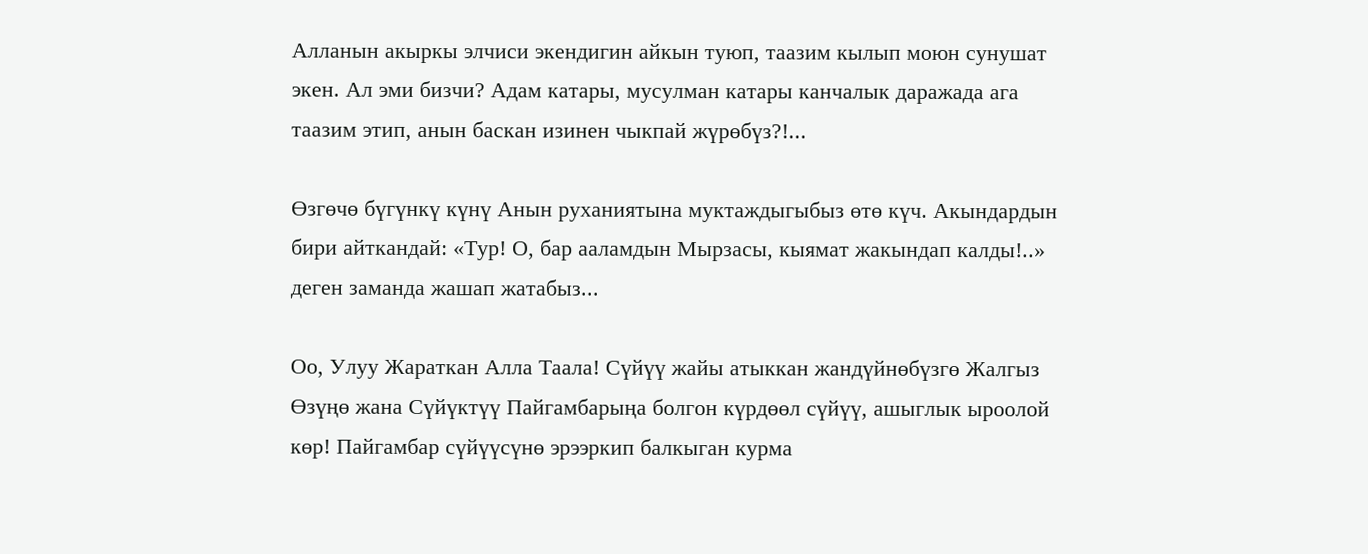Алланын акыркы элчиси экендигин айкын туюп, таазим кылып моюн сунушат экен. Ал эми бизчи? Адам катары, мусулман катары канчалык даражада ага таазим этип, анын баскан изинен чыкпай жүрөбүз?!...

Өзгөчө бүгүнкү күнү Анын руханиятына муктаждыгыбыз өтө күч. Акындардын бири айткандай: «Тур! О, бар ааламдын Мырзасы, кыямат жакындап калды!..» деген заманда жашап жатабыз...

Оо, Улуу Жараткан Алла Таала! Сүйүү жайы атыккан жандүйнөбүзгө Жалгыз Өзүңө жана Сүйүктүү Пайгамбарыңа болгон күрдөөл сүйүү, ашыглык ыроолой көр! Пайгамбар сүйүүсүнө эрээркип балкыган курма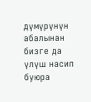дүмүрүнүн абалынан бизге да үлүш насип буюра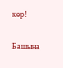көр!

Башына